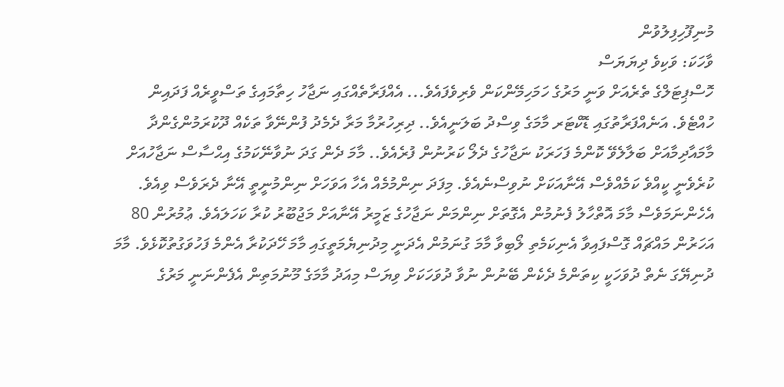މުނިފޫހިފިލުވުން
ވާހަކަ: ވަކިވެ ދިޔަޔަސް
ހޮސްޕިޓަލްގެ ތެރެއަށް ވަނީ މަރުގެ ހަމަހިމޭންކަން ވެރިވެފައެވެ... އެއްފަރާތެއްގައި ނަޖާހު ހިތާމައިގެ ތަސްވީރެއް ފަދައިން ހުއްޓެވެ. އަނެއްފަރާތުގައި ޑޮކްޓަރ މާމަގެ ވިސްދު ބަލަނީއެވެ.. ދިރިހުރުމާ މަރާ ދެމެދު ފުންނޭވާ ތަކެއް ދޫކުރަމުންގެންދާ މާމައާދިމާއަށް ބަލާލެވޭ ކޮންމެ ފަހަރަކު ނަޖާހުގެ ދެލޯ ކަރުނުން ފުރެއެވެ.. މާމަ ދެން ގަދަ ނުވާނޭކަމުގެ އިޙްސާސް ނަޖާހުއަށް ކުރެވެނީ ކީއްވެ ކަމެއްވެސް އޭނާއަކަށް ނުވިސްނެއެވެ. މިފަދަ ނިންމުމެއް އެހާ އަވަހަށް ނިންމުނީތީ އޭނާ ދެރަވެސް ވިއެވެ. އެހެންނަމަވެސް މާމަ އޮތްހާލު ފެނުމުން އެގޮތަށް ނިންމަން ނަޖާހުގެ ޒަމީރު އޭނާއަށް މަޖުބޫރު ކުރާ ކަހަލައެވެ. ޢުމުރުން 80 އަހަރުން މައްޗައް ގޮސްފައިވާ އެނިކަމެތި ލޯބިވާ މާމަ ގުނަމުން އެދަނީ މިދުނިޔެމަތީގައި މާމަ ހޭދަކުރާ އެންމެ ފަހުވަގުތުކޮޅެވެ. މާމަ ދުނިޔޭގަ ނެތް ދުވަހަކީ ކިތަންމެ ދެކެން ބޭނުން ނުވާ ދުވަހަކަށް ވިޔަސް މިއަދު މާމަގެ މޫނުމަތިން އެފެންނަނީ މަރުގެ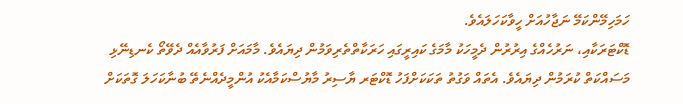ހަމަހިމޭންކަމޭ ނަޖާހުއަށް ހީވާކަހަލައެވެ.
ޑޮކްޓަރަކާއި، ނަރުހެއްގެ އިރުރުން ދެމީހަކު މާމަގެ ކައިރީގައި ހަރަކާތްތެރިވަމުން ދިޔައެވެ. މާމައަށް ފަރުވާއެއް ދެވޭތޯ ކެނޑިނޭޅި މަސައްކަތް ކުރަމުން ދިޔައެވެ. އެތައް ވަގުތު ތަކަކަށްފަހު ޑޮކްޓަރ ޔާސިރު މާޔުސްކަމާއެކު އުންމީދެއްނެތޭ ބުނާކަހަލަ ގޮތަކަށް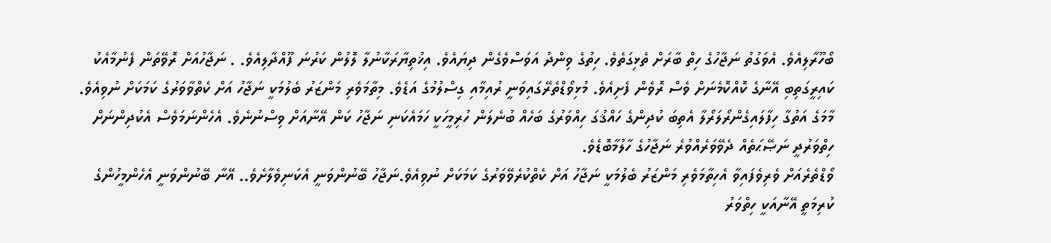ބޯހޫރާލިއެވެ. އެވަގުތު ނަޖާހުގެ ހިތް ބާރަށް ތެޅިގަތެވެ. ހިތުގެ ވިންދު އަވަސްވެގެން ދިޔައެވެ. އިޚުތިޔާރަކާނުލާ ލޮލުން ކަރުނަ ފޫއްދާލިއެވެ. . ނަޖާހުއަށް ރޮވޭތަން ފެނުމާއެކު ކައިރީގަތިބި އޭނާގެ ކޮއްކޮމެނަށް ވެސް ރޮވެން ފެށިއެވެ. މުޅިވޯޑްތެރޭގައިވަނީ ރުއިމާއި ގިސްލުމުގެ އަޑެވެ. މިތާމަވެރި މަންޒަރު ބެލުމަކީ ނަޖާހު އަށް ކެތްވާވަރުގެ ކަމަކަށް ނުވިއެވެ. މާމަގެ އަތުގާ ހިފާލައިގެންރޯލަރޯލާ އެތިބަ ކުދިންގެ ހައްޤުގަ ހިއްވަރުގެ ބަހެއް ބުނެލަން ހުރިމީހަކީ ހަމައެކަނި ނަޖާހު ކަން އޭނާއަށް ވިސްނުނެވެ. އެހެންނަމަވެސް އެކުދިންނަށް ހިތްވަރުދީ ނަޞޭޙަތެއް ދެވޭވަރެއްވުރެ ނަޖާހުގެ ހާލުމާބޮޑެވެ.
ވޯޑްތެރެއަށް ވެރިވެފައިވާ އެހިތާމަވެރި މަންޒަރު ބެލުމަކީ ނަޖާހު އަށް ކެތްކުރެވޭވަރުގެ ކަމަކަށް ނުވިއެވެ.ނަޖާހު ބޭނުންވަނީ އެކަނިވެލާށެވެ.. އޭނާ ބޭނުންވަނީ އެހެންމީހުންގެ ކުރިމަތީ އޭނާއަކީ ހިތްވަރު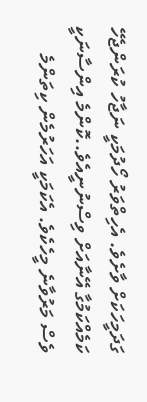ގަދަމީހަކަށް ވާށެވެ. އެހިތްވަރު ހޯދުމަކީ ނަޖާހު ކުރަންޖެހޭ ކަމެއްކަމުގާ އޭނާއަށް ވިސްނުނީއެވެ..ކޮންމެ އިންސާނަކީ ވެސް މަރުވާނެ މީހެކެވެ. އެކަމަކީ އަހަރުމެން ކިތަންމެ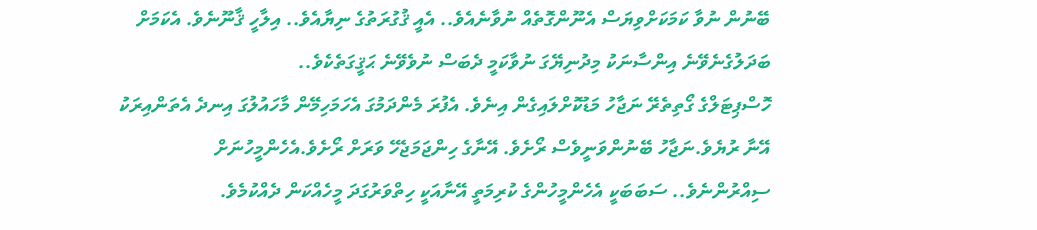ބޭނުން ނުވާ ކަމަކަށްވިޔަސް އެނޫންގޮތެއް ނުވާނެއެވެ.. އެއީ ޤުގުރަތުގެ ނިޔާއެވެ.. އިލާހީ ޤާނޫނެވެ. އެކަމަށް ބަދަލުގެނެވޭނެ އިންސާނަކު މިދުނިޔޭގަ ނުވާކަމީ ދެބަސް ނުވެވޭނެ ޙަޤީގަތެކެވެ..
ހޮސްޕިޓަލްގެ ގޯތިތެރޭ ނަޖާހު މަޑުކޮށްލައިގެން އިނެވެ. އެފުރަ މެންދަމުގަ އެހަމަހިމޭން މާހައުލުގަ އިނދެ އެތަންއިރަކު އޭނާ ރުޔެވެ.ނަޖާހު ބޭނުންވަނީވެސް ރޯށެވެ. އޭނާގެ ހިންޖަމަޖެހޭ ވަރަށް ރޯށެވެ.އެހެންމީހުނަށް ސިއްރުންނެވެ.. ސަބަބަކީ އެހެންމީހުންގެ ކުރިމަތީ އޭނާއަކީ ހިތްވަރުގަދަ މީހެއްކަން ދެއްކުމެވެ.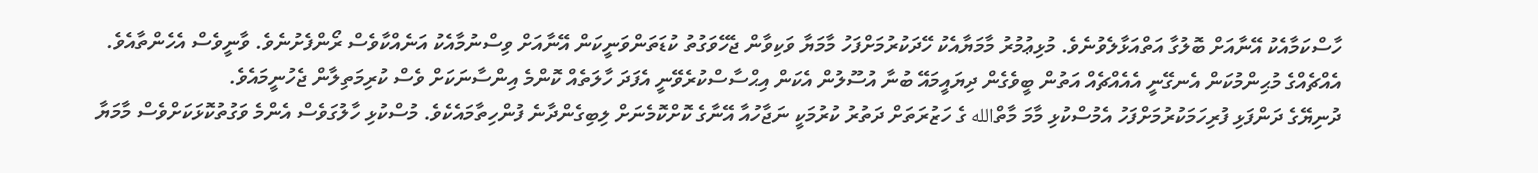ހާސްކަމާއެކު އޭނާއަށް ބޮލުގާ އަތްއަޅާލެވުނެވެ. މުޅިޢުމުރު މާމަޔާއެކު ހޭދަކުރުމަށްފަހު މާމަޔާ ވަކިވާން ޖެހޭވަގުތު ކުޑަތަންވަނީކަން އޭނާއަށް ވިސްނުމާއެކު އަނެއްކާވެސް ރޯންފެށުނެވެ. ވާނީވެސް އެހެންތާއެވެ. އެއްޗެއްގެ މުޙިންމުކަން އެނގޭނީ އެއެއްޗެއް އަތުން ބީވެގެން ދިޔައީމައޭ ބުނާ އުސޫލުން އެކަން އިޙްސާސްކުރެވޭނީ އެފަދަ ހާލަތެއް ކޮންމެ އިންސާނަކަށް ވެސް ކުރިމަތިލާން ޖެހުނީމައެވެ.
ދުނިޔޭގެ ދަންފަޅި ފުރިހަމަކުރުމަށްފަހު އެމުސްކުޅި މާމަ މާތްالله ގެ ހަޒުރަތަށް ދަތުރު ކުރުމަކީ ނަޖާހުއާ އޭނާގެ ކޮށްކޮމެނަށް ލިބިގެންދާނެ ފުންހިތާމައެކެވެ. މުސްކުޅި ހާލުގަވެސް އެންމެ ވަގުތުކޮޅަކަށްވެސް މާމަޔާ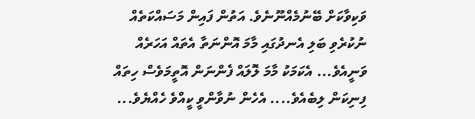ވަކިވާކަށް ބޭނުމެއްނޫނެވެ. އަތުން ފައިން މަސައްކަތެއް ނުކުރެވި ބަލި އެނދުގައި މާމަ އޮންނަތާ އެތައް އަހަރެއް ވަނީއެވެ... އެކަމަކު މާމަ ލޮލައް ފެންނަން އޮތީމަވެސް ހިތައް ފިނިކަން ލިބެއެވެ.... އެހެން ނުވާންވީ ކީއްވެ ހެއްޔެވެ...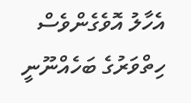އެހާލު އޮވެގެންވެސް ހިތްވަރުގެ ބަހެއްނޫނީ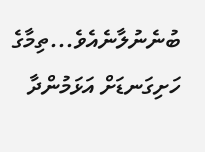ބުނެނުލާނެއެވެ...ތިމާގެ ހަށިގަނޑަށް އަޅަމުންދާ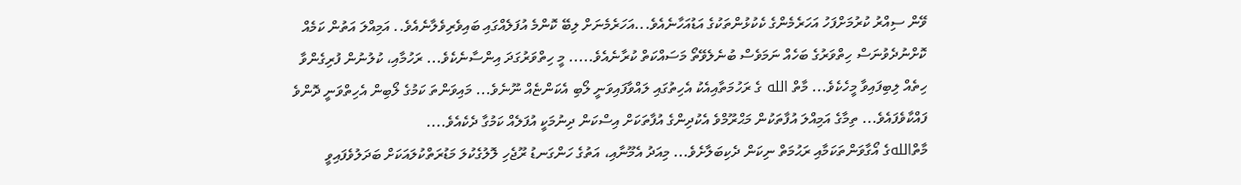ވޭން ސިއްރު ކުރުމަށްފަހު އަހަރެމެންގެ ކެކުޅުންތަކުގެ އަޑުއަހާނެއެވެ...އަހަރެމެނަށް ލިބޭ ކޮންމެ އުފަލެއްގައި ބައިވެރިވެލާނެއެވެ.. އަމިއްލަ އަތުން ކަމެއް ކޮށްނުދެވުނަސް ހިތްވަރުގެ ބަހެއް ނަމަވެސް ބުނެލެވޭތޯ މަސައްކަތް ކުރާނެއެވެ..... މީ ހިތްވަރުގަދަ އިންސާނެކެވެ... ރަހުމާއި، ކުލުނުން ފުރިގެންވާ ހިތެއް ލިބިފައިވާ މީހެކެވެ... މާތް الله ގެ ރަހުމަތާއިއެކު އެހިތުގައި ލައްވާފައިވަނީ ލޯބި އެކަންޏެއް ނޫނެވެ... މައިވަންތަ ކަމުގެ ލޯބިން އެހިތްވަނީ ދޮންވެ ފައްކާވެފައެވެ... ތިމާގެ އަމިއްލަ އުފާތަކުން މަޙްރޫމްވެ އެކުދިންގެ އުފާތަކަށް އިސްކަން ދިނުމަކީ އުފަލެއް ކަމުގާ ދެކެއެވެ....
މާތްاللهގެ އޯގާވަންތަކަމާއި ރަޙުމަތް ނިކަން ދެކިބަލާށެވެ... މިއަދު އެމޫނާއި، އަތުގެ ހަންގަނޑު ރޫޖެހި ލޮލުގެކުލަ މަޑުރަތްކުލައަކަށް ބަދަލުވެފައިވީ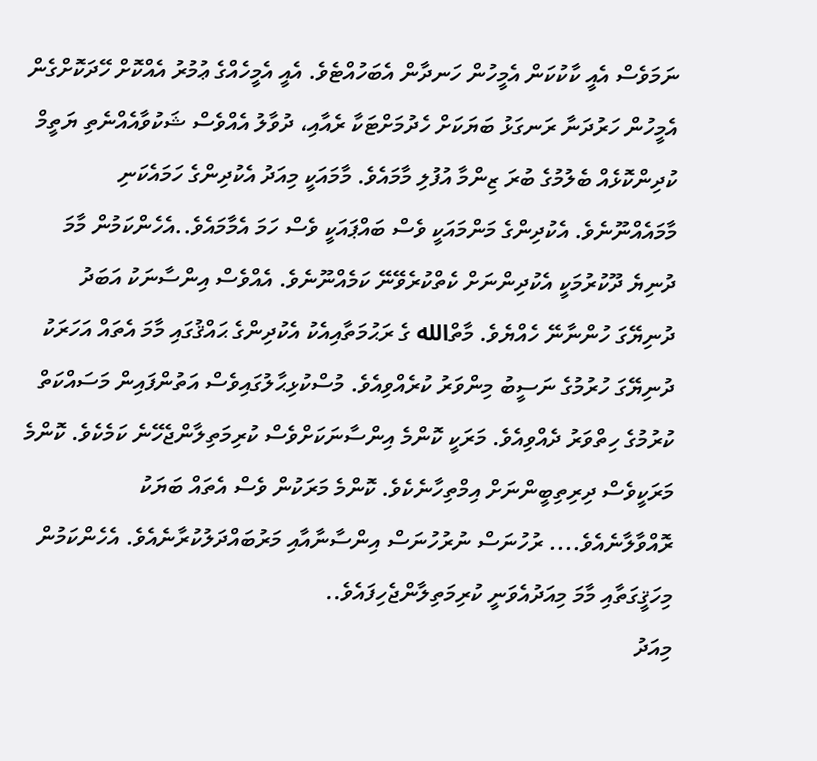ނަމަވެސް އެއީ ކާކުކަން އެމީހުން ހަނދާން އެބަހުއްޓެވެ. އެއީ އެމީހެއްގެ ޢުމުރު އެއްކޮށް ހޭދަކޮށްގެން އެމީހުން ހަރުދަނާ ރަނގަޅު ބަޔަކަށް ހެދުމަށްޓަކާ ރެއާއި، ދުވާލު އެއްވެސް ޝަކުވާއެއްނެތި ޔަތީމް ކުދިންކޮޅެއް ބެލުމުގެ ބުރަ ޒިންމާ އުފުލި މާމައެވެ. މާމައަކީ މިއަދު އެކުދިންގެ ހަމައެކަނި މާމައެއްނޫނެވެ. އެކުދިންގެ މަންމައަކީ ވެސް ބައްޕައަކީ ވެސް ހަމަ އެމާމައެވެ..އެހެންކަމުން މާމަ ދުނިޔެ ދޫކުރުމަކީ އެކުދިންނަށް ކެތްކުރެވޭނޭ ކަމެއްނޫނެވެ. އެއްވެސް އިންސާނަކު އަބަދު ދުނިޔޭގަ ހުންނާނޭ ހެއްޔެވެ. މާތްالله ގެ ރަޙުމަތާއިއެކު އެކުދިންގެ ޙައްޤުގައި މާމަ އެތައް އަހަރަކު ދުނިޔޭގަ ހުރުމުގެ ނަސީބު މިންވަރު ކުރެއްވިއެވެ. މުސްކުޅިޙާލުގައިވެސް އަތުންފައިން މަސައްކަތް ކުރުމުގެ ހިތްވަރު ދެއްވިއެވެ. މަރަކީ ކޮންމެ އިންސާނަކަށްވެސް ކުރިމަތިލާންޖެހޭނެ ކަމެކެވެ. ކޮންމެ މަރަކީވެސް ދިރިތިބީންނަށް އިމްތިހާނެކެވެ. ކޮންމެ މަރަކުން ވެސް އެތައް ބަޔަކު ރޮއްވާލާނެއެވެ.... ރުހުނަސް ނުރުހުނަސް އިންސާނާއާއި މަރުބައްދަލުކުރާނެއެވެ. އެހެންކަމުން މިހަޤީގަތާއި މާމަ މިއަދުއެވަނީ ކުރިމަތިލާންޖެހިފައެވެ..
މިއަދު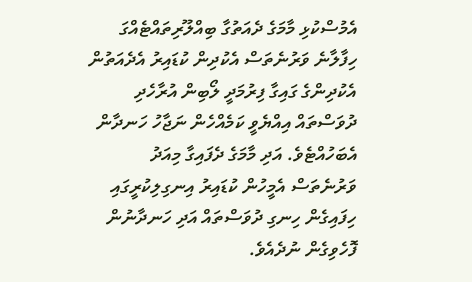އެމުސްކުޅި މާމަގެ ދެއަތުގާ ބިއްލޫރިތައްޓެއްގަ ހިފާލާނެ ވަރުނެތަސް އެކުދިން ކުޑައިރު އެދެއަތުން އެކުދިންގެ ގައިގާ ފިރުމަދީ ލޯބިން އުރާހެދި ދުވަސްތައް އިއްޔެވީ ކަމެއްހެން ނަޖާހު ހަނދާން އެބަހުއްޓެވެ. އަދި މާމަގެ ދެފައިގާ މިއަދު ވަރުނެތަސް އެމީހުން ކުޑައިރު އިނގިލިކުރީގައި ހިފައިގެން ހިނގި ދުވަސްތައް އަދި ހަނދާނުން ފޮހެވިގެން ނުދެއެވެ.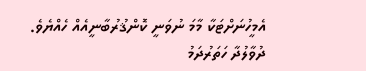އެމީހުނަށްޓަކާ މާމަ ނުވަނީ ކޮންޤުރުބާނީއެއް ހެއްޔެވެ. ދުވާލުދާ ހަތަރުދަމު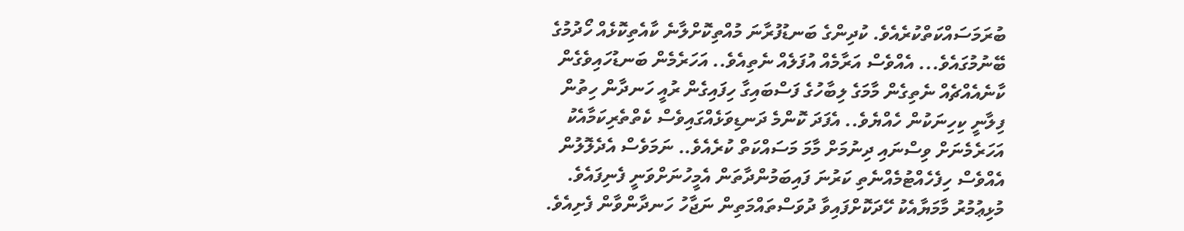ބުރަމަސައްކަތްކުރެއެވެ. ކުދިންގެ ބަނޑުފުރާނަ މުއްތިކޮށްލާނެ ކާއެތިކޮޅެއް ހޯދުމުގެ ބޭނުމުގައެވެ... އެއްވެސް އަރާމެއް އުފަލެއް ނެތިއެވެ.. އަހަރެމެން ބަނޑުހައިވެގެން ކާނެއެއްޗެއް ނެތިގެން މާމަގެ ލިބާހުގެ ފަސްބައިގާ ހިފައިގެން ރުއީ ހަނދާން ހިތުން ފިލާނީ ކިހިނަކުން ހެއްޔެވެ.. އެފަދަ ކޮންމެ ދަނޑިވަޅެއްގައިވެސް ކެތްތެރިކަމާއެކު އަހަރެމެނަށް ވިސްނައި ދިނުމަށް މާމަ މަސައްކަތް ކުރެއެވެ.. ނަމަވެސް އެދެލޮލުން އެއްވެސް ހިފެހެއްޓުމެއްނެތި ކަރުނަ ފައިބަމުންދާތަން އެމީހުނަށްވަނީ ފެނިފައެވެ.
މުޅިޢުމުރު މާމަޔާއެކު ހޭދަކޮށްފައިވާ ދުވަސްތައްމަތިން ނަޖާހު ހަނދާންވާން ފެށިއެވެ.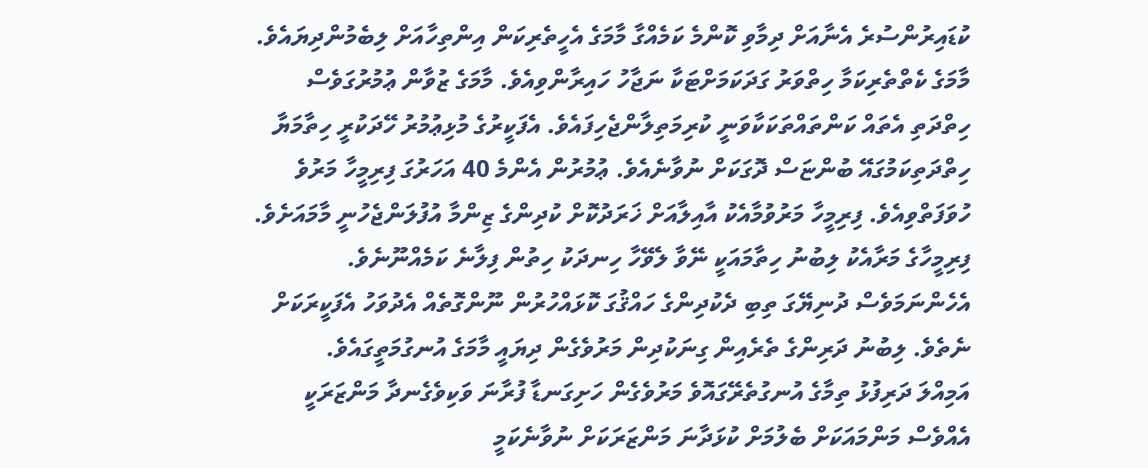ކުޑައިރުންސުރެ އެނާއަށް ދިމާވި ކޮންމެ ކަމެއްގާ މާމަގެ އެހީތެރިކަން އިންތިހާއަށް ލިބެމުންދިޔައެވެ. މާމަގެ ކެތްތެރިކަމާ ހިތްވަރު ގަދަކަމަށްޓަކާ ނަޖާހު ހައިރާންވިއެވެ. މާމަގެ ޒުވާން ޢުމުރުގަވެސް ހިތްދަތި އެތައް ކަންތައްތަކަކާވަނީ ކުރިމަތިލާންޖެހިފައެވެ. އެފަކީރުގެ މުޅިޢުމުރު ހޭދަކުރީ ހިތާމަޔާ ހިތްދަތިކަމުގައޭ ބުންޏަސް ދޮގަކަށް ނުވާނެއެވެ. ޢުމުރުން އެންމެ 40 އަހަރުގަ ފިރިމީހާ މަރުވެ ހުވަފަތްވިއެވެ. ފިރިމީހާ މަރުވުމާއެކު އާއިލާއަށް ޚަރަދުކޮށް ކުދިންގެ ޒިންމާ އުފުލަންޖެހުނީ މާމައަށެވެ. ފިރިމީހާގެ މަރާއެކު ލިބުނު ހިތާމައަކީ ނޭވާ ލެވޭހާ ހިނދަކު ހިތުން ފިލާނެ ކަމެއްނޫނެވެ. އެހެންނަމަވެސް ދުނިޔޭގަ ތިބި ދެކުދިންގެ ހައްޤުގަ ކޮޅައްހުރުން ނޫންގޮތެއް އެދުވަހު އެފަކީރަކަށް ނެތެވެ. ލިބުނު ދަރިންގެ ތެރެއިން ގިނަކުދިން މަރުވެގެން ދިޔައީ މާމަގެ އުނގުމަތީގައެވެ.
އަމިއްލަ ދަރިފުޅު ތިމާގެ އުނގުތެރޭގައޮވެ މަރުވެގެން ހަށިގަނޑާ ފުރާނަ ވަކިވެގެނދާ މަންޒަރަކީ އެއްވެސް މަންމައަކަށް ބެލުމަށް ކުޅަދާނަ މަންޒަރަކަށް ނުވާނެކަމީ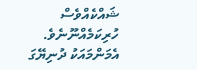ޝައްކެއްވެސް ހުރިކަމެއްނޫނެވެ. އެމަންމައަކު ދުނިޔޭގަ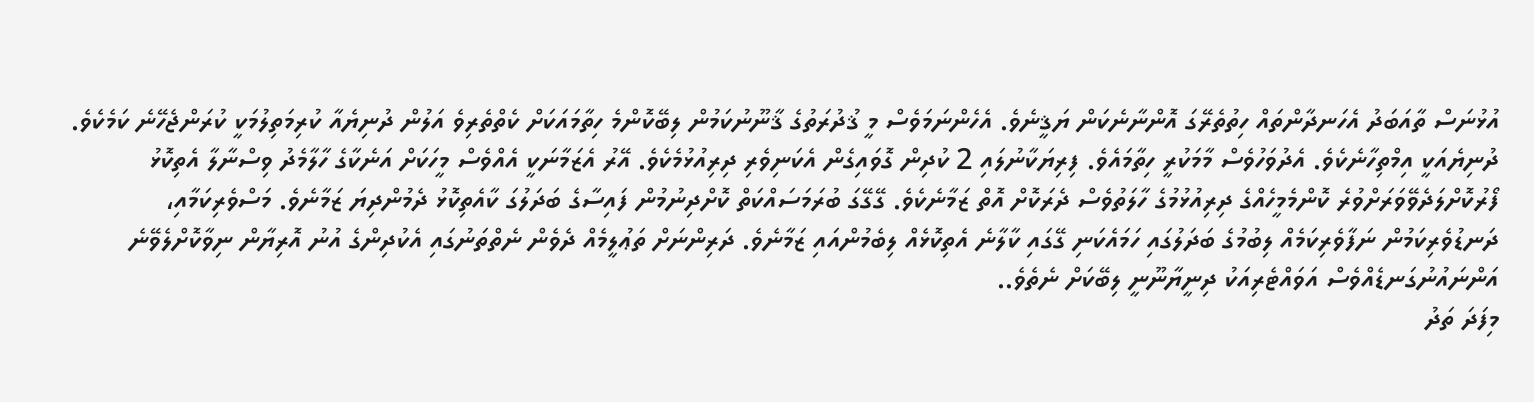އުޅުނަސް ތާއަބަދު އެހަނދާންތައް ހިތުތެރޭގަ އޮންނާނެކަން ޔަޤީނެވެ. އެހެންނަމަވެސް މީ ޤުދުރަތުގެ ޤާނޫނުކަމުން ލިބޭކޮންމެ ހިތާމައަކަށް ކެތްތެރިވެ އަލުން ދުނިޔެއާ ކުރިމަތިލުމަކީ ކުރަންޖެހޭނެ ކަމެކެވެ. ދުނިޔެއަކީ އިމްތިހާނެކެވެ. އެދުވަހުވެސް މާމަކުރީ ހިތާމައެވެ. ފިރިޔަކާނުލައި 2 ކުދިން ގޮވައިގެން އެކަނިވެރި ދިރިއުޅުމެކެވެ. އޭރު އެޒަމާނަކީ އެއްވެސް މީހަކަށް އަނެކާގެ ހާލާމެދު ވިސްނާލާ އެތިކޮޅު ފޯރުކޮށްލަދެވޭވަރަށްވުރެ ކޮންމެމީހެއްގެ ދިރިއުޅުމުގެ ހާލަތުވެސް ދެރަކޮށް އޮތް ޒަމާނެކެވެ. ގޭގޭގަ ބުރަމަސައްކަތް ކޮށްދިނުމުން ފައިސާގެ ބަދަލުގަ ކާއެތިކޮޅު ދެމުންދިޔަ ޒަމާނެވެ. މަސްވެރިކަމާއި، ދަނޑުވެރިކަމުން ނަފާވެރިކަމެއް ލިބުމުގެ ބަދަލުގައި ހަމައެކަނި ގޭގައި ކާލާނެ އެތިކޮޅެއް ލިބެމުންއައި ޒަމާނެވެ. ދަރިންނަށް ތަޢުލީމެއް ދެވެން ނެތްތަނުގައި އެކުދިންގެ އުނު އޮރިޔާން ނިވާކޮށްލެވޭނެ އަންނައުނުގަނޑެއްވެސް އަވައްޓެރިއަކު ދިނީޔާނޫނީ ލިބޭކަށް ނެތެވެ..
މިފަދަ ތަދު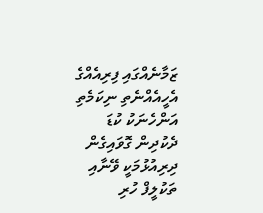ޒަމާނެއްގައި ފިރިއެއްގެ އެހީއެއްނެތި ނިކަމެތި އަންހެނަކު ކުޑަ ދެކުދިން ގޮވައިގެން ދިރިއުޅުމަކީ ވޭނާއި ތަކުލީފް ހުރި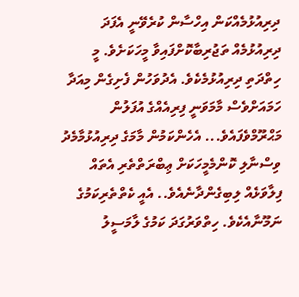ދިރިއުޅުމެއްކަން އިހްސާން ކުރެވޭނީ އެފަދަ ދިރިއުޅުމެއް ތަޖުރިބާކޮށްފައިވާ މީހަކަށެވެ. މީ ހިތްދަތި ދިރިއުޅުމެކެވެ. އެދުވަހުން ފެށިގެން މިއަދާ ހަމައަށްވެސް މާމަވަނީ ފިރިއެއްގެ އުފަލުން މަޙްރޫމްވެފައެވެ... އެހެންކަމުން މާމަގެ ދިރިއުޅުމާމެދު ވިސްނާލި ކޮންމެމީހަކަށް ޢިބްރަތްތެރި އެތައް ފިލާވަޅެއް ލިބިގެންދާނެއެވެ.. އެއީ ކެތްތެރިކަމުގެ ނަމޫނާއެކެވެ. ހިތްވަރުގަދަ ކަމުގެ ލާމަސީލު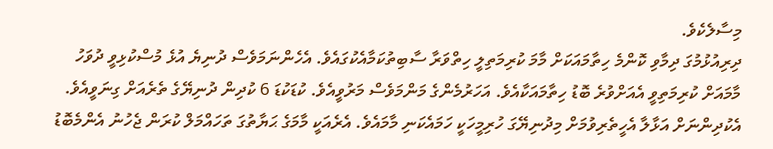މިސާލެކެވެ.
ދިރިއުޅުމުގަ ދިމާވި ކޮންމެ ހިތާމައަކަށް މާމަ ކުރިމަތިލީ ހިތްވަރާ ސާބިތުކަމާއެކުގައެވެ. އެހެންނަމަވެސް ދުނިޔެ އުޅެ މުސްކުޅިވީ ދުވަހު މާމައަށް ކުރިމަތިވީ އެއަށްވުރެ ބޮޑު ހިތާމައަކާއެވެ. އަހަރުމެންގެ މަންމަވެސް މަރުވީއެވެ. ކުޑަކުޑަ 6 ކުދިން ދުނިޔޭގެ ތެރެއަށް ގިނަވީއެވެ. އެކުދިންނަށް އަޅާލާ އެހީތެރިވުމަށް މިދުނިޔޭގަ ހުރިމީހަކީ ހަމައެކަނި މާމައެވެ. އެރެއަކީ މާމަގެ ޙަޔާތުގަ ތަހައްމަލް ކުރަން ޖެހުނު އެންމެބޮޑު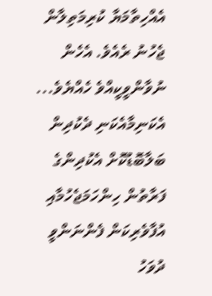އެއްހިތާމަޔާ ކުރިމަތިލާން ޖެހުނު ރެއެވެ. އެހެން ނުވާންވީކީއްވެ ހެއްޔެވެ... އެކަނިމާއެކަނި ދެކުދިން ބަލާބޮޑުކޮށް އެކުދިންގެ ފަރާތުން ހިންހަމަޖެހުމާއި އުފާވެރިކަން ފެންނަންވީ ދުވަހު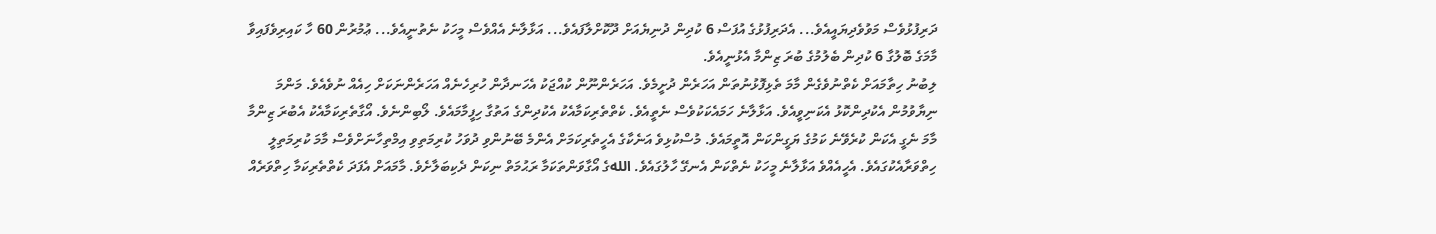ދަރިފުޅުވެސް މަވުވެދިޔައީއެވެ... އެދަރިފުޅުގެ އުފަސް 6 ކުދިން ދުނިޔެއަށް ދޫކޮށްލާފައެވެ... އަޅާލާނެ އެއްވެސް މީހަކު ނެތުނީއެވެ... ޢުމުރުން 60 ހާ ކައިރިވެފައިވާ މާމަގެ ބޮލުގާ 6 ކުދިން ބެލުމުގެ ބުރަ ޒިންމާ އެޅުނީއެވެ.
ލިބުނު ހިތާމައަށް ކެތްނުވެގެން މާމަ ތެޅިފޮޅުނުތަން އަހަރެން ދުށީމެވެ. އަހަރެންނޫން ކުއްޖަކު އެހަނދާން ހުރިހެނެއް އަހަރެންނަކަށް ހިއެއް ނުވެއެވެ. މަންމަ ނިޔާވުމުން އެކުދިންކޮޅު އެކަނިވީއެވެ. އަޅާލާނެ ހަމައެކަކުވެސް ނެތީއެވެ. ކެތްތެރިކަމާއެކު އެކުދިންގެ އަތުގާ ހިފީމާމައެވެ. ލޯބިންނެވެ. އޯގާތެރިކަމާއެކު އެބުރަ ޒިންމާ މާމަ ނެގީ އެކަން ކުރެވޭނެ ކަމުގެ ޔަގީންކަން އޮތީމައެވެ. މުސްކުޅިވެ އަނެކާގެ އެހީތެރިކަމަށް އެންމެ ބޭނުންވި ދުވަހު ކުރިމަތިވި އިމްތިހާނަށްވެސް މާމަ ކުރިމަތިލީ ހިތްވަރާއެކުގައެވެ. އެހީއެއްވެ އަޅާލާނެ މީހަކު ނެތްކަން އެނގޭ ހާލުގައެވެ. اللهގެ އޯގާވަންތަކަމާ ރަޙުމަތް ނިކަން ދެކިބަލާށެވެ. މާމައަށް އެފަދަ ކެތްތެރިކަމާ ހިތްވަރެއް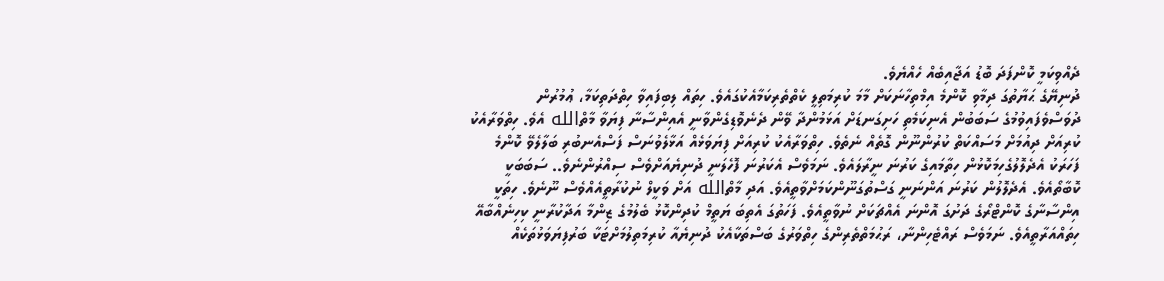ދެއްވިކަމީ ކޮންފަދަ ބޮޑު އަޖާއިބެއް ހެއްޔެވެ.
ދުނިޔޭގެ ޙަޔާތުގަ ދިމާވި ކޮންމެ އިމްތިހާނަކަށް މާމަ ކުރިމަތިލީ ކެތްތެރިކަމާއެކުގައެވެ. ހިތައް ލިބިފައިވާ ހިތްދަތިކަމާ، ޢުމުރުން ދުވަސްވެފައިވުމުގެ ސަބަބުން އެނިކަމެތި ހަށިގަނޑަށް އަޅަމުންދާ ވޭން ދެނެވޮޑިގެންވާނީ އެއިންސާނާ ފިޔަވާ މާތްالله އެވެ. ހިތްވަރާއެކު ކުރިއަށް ދިއުމަށް މަސައްކަތް ކުރުންނޫން ގޮތެއް ނެތެވެ. ހިތްވަރާއެކު ކުރިއަށް ފިޔަވަޅެއް އަޅާލެވުނަސް ފަސްއެނބުރި ބަލާލެވޭ ކޮންމެ ފަހަރަކު އެދެލޮލުގެހިމަކޮޅުން ހިތާމައިގެ ކަރުނަ ނީރާލައެވެ. ނަމަވެސް އެކަރުނަ ފޮހެލަނީ ދުނިޔެއަށްވެސް ސިއްރުންނެވެ.. ސަބަބަކީ ކޮބާތޯއެވެ. އެދެލޮލުން ކަރުނަ އަންނަނީ ގަސްތުގަނޫންކަމަށްވާތީއެވެ. އަދި މާތްالله އަށް ވަކީލް ނުކުރާތީއެއްވެސް ނޫނެވެ. ހިތަކީ އިންސާނާގެ ކޮންޓްރޯގެ ދަށުގަ އޮންނަ އެއްޗަކަށް ނުވާތީއެވެ. ފަހަތުގަ އެތިބަ ޔަތީމް ކުދިންކޮޅު ބެލުމުގެ ޒިންމާ އަދާކުރާނީ ކިހިނެއްބާއޭ ހިތައްއަރާތީއެވެ. ނަމަވެސް ރައްޓެހިންނާ، ރަޙުމަތްތެރިންގެ ހިތްވަރުގެ ބަސްތަކާއެކު ދުނިޔެއާ ކުރިމަތިލުމަށްޓަކާ ބަރުފިޔަވަޅުތަކެއް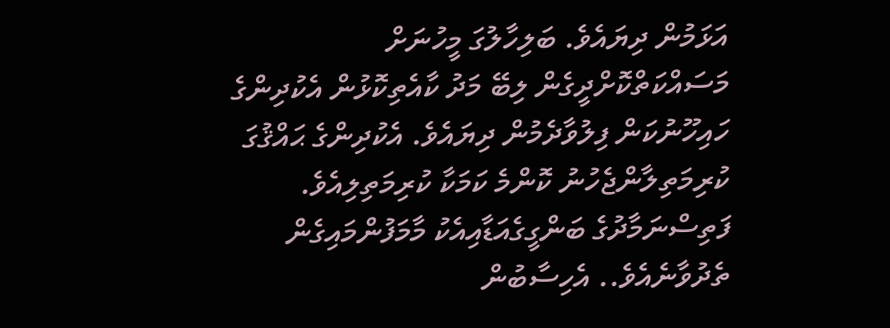އަޅަމުން ދިޔައެވެ. ބަލިހާލުގަ މީހުނަށް މަސައްކަތްކޮށްދީގެން ލިބޭ މަދު ކާއެތިކޮޅުން އެކުދިންގެ ހައިހޫނުކަން ފިލުވާދެމުން ދިޔައެވެ. އެކުދިންގެ ޙައްޤުގަ ކުރިމަތިލާންޖެހުނު ކޮންމެ ކަމަކާ ކުރިމަތިލިއެވެ.
ފަތިސްނަމާދުގެ ބަންގީގެއަޑާއިއެކު މާމަފުންމައިގެން ތެދުވާނެއެވެ.. އެހިސާބުން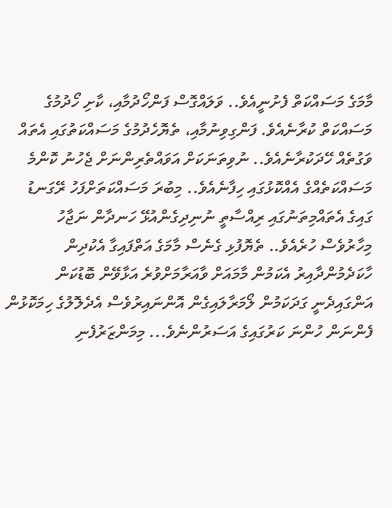މާމަގެ މަސައްކަތް ފެށުނީއެވެ.. ވަލައްގޮސް ފަންހޯދުމާއި، ކާށި ހޯދުމުގެ މަސައްކަތް ކުރާނެއެވެ. ފަންގިވިނުމާއި، ތެޔޮހެދުމުގެ މަސައްކަތުގައި އެތައް ވަގުތެއް ހޭދަކުރާނެއެވެ.. ނުވިތަނަކަށް އަވައްތެރިންނަށް ޖެހުނު ކޮންމެ މަސައްކަތެއްގެ އެއްކޮޅުގައި ހިފާނެއެވެ.. މިބުރަ މަސައްކަތަށްފަހު ރޭގަނޑު ގައިގެ އެތައްމިތަނުގައި ރިއްސާތީ ނުނިދިގެންއުޅޭ ހަނދާން ނަޖާހު މިހާރުވެސް ހުރެއެވެ.. ތެޔޮފުޅި ގެނެސް މާމަގެ އަތްފައިގާ އެކުދިން ހާކަދެމުންދާއިރު އެކަމުން މާމައަށް ވާއަރާމަށްވުރެ އަޅާވޭން ބޮޑުކަން އަންގައިދެނީ ގަދަކަމުން ލޯމަރާލައިގެން އޮންނައިރުވެސް އެދެލޮލުގެ ހިމަކޮޅުން ފެންނަން ހުންނަ ކަރުގައިގެ އަސަރުންނެވެ... މިމަންޒަރުފެނި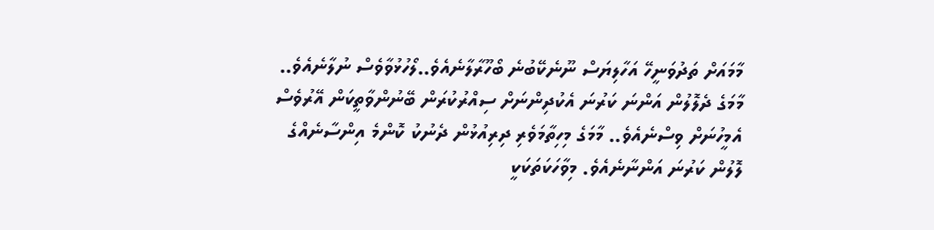މާމައަށް ތަދުވަނީހޭ އަހާލިޔަސް ނޫނެކޭބުނެ ބޯހޫރާލާނެއެވެ..ލޯހުޅުވާވެސް ނުލާނެއެވެ.. މާމަގެ ދެލޮލުން އަންނަ ކަރުނަ އެކުދިންނަށް ސިއްރުކުރަން ބޭނުންވާތީކަން އޭރުވެސް އެމީހުނަށް ވިސްނެއެވެ.. މާމަގެ މިހިތާމަވެރި ދިރިއުޅުން ދެނުކު ކޮންމެ އިންސާނެއްގެ ލޮލުން ކަރުނަ އަންނާނެއެވެ. މިވާހަކަތަކަކީ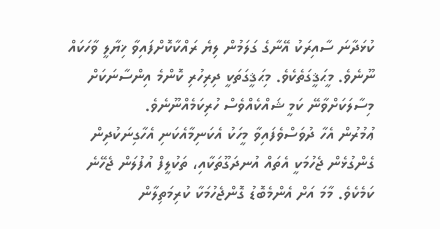ކުޅަދާނަ ސާއިރަކު އޭނާގެ ގަލަމުން ލިޔެ ރައްކާކޮށްފައިވާ ޚިޔާލީ ވާހަކައް ނޫނެވެ. މީޙަޤީގަތެކެވެ. މިޙަޤީގަތަކީ ދިރިހުރި ކޮންމެ އިންސާނަކަށް މިސާލަކަށްވާނޭ ކަމީ ޝައްކެއްވެސް ހުރިކަމެއްނޫނެވެ.
ޢުމުރުން އެހާ ދުވަސްވެފައިވާ މީހަކު އެކަނިމާއެކަނި އެހާގިނަކުދިން ގެންގުޅެން ޖެހުމަކީ އެތައް އުނދަގޫތަކާއި، ތަކުލީފް އުފުލަން ޖެހޭނެ ކަމެކެވެ. މާމަ އަށް އެންމެބޮޑު ގޮންޖެހުމަކާ ކުރިމަތިލާން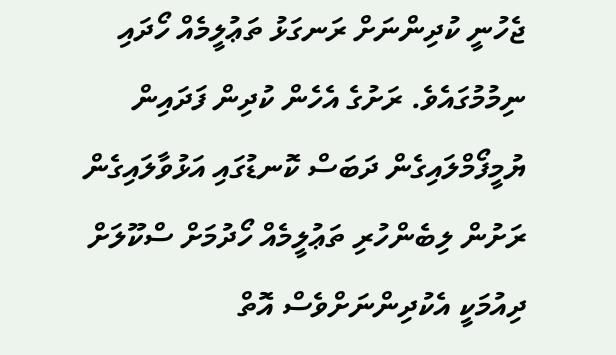ޖެހުނީ ކުދިންނަށް ރަނގަޅު ތަޢުލީމެއް ހޯދައި ނިމުމުގައެވެ. ރަށުގެ އެހެން ކުދިން ފަދައިން ޔުމީފޯމްލައިގެން ދަބަސް ކޮނޑުގައި އަޅުވާލައިގެން ރަށުން ލިބެންހުރި ތަޢުލީމެއް ހޯދުމަށް ސްކޫލަށް ދިއުމަކީ އެކުދިންނަށްވެސް އޮތް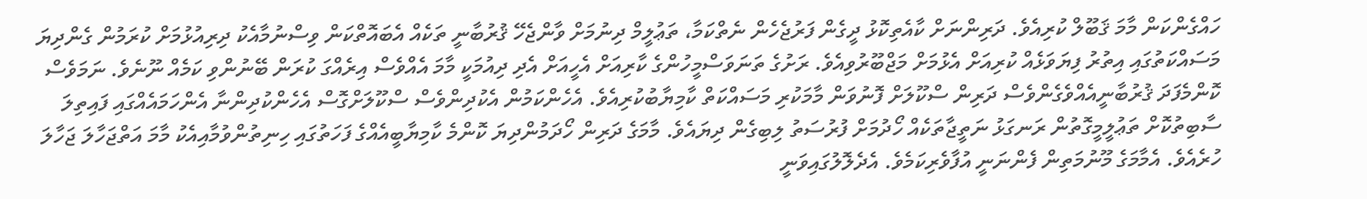ހައްގެންކަން މާމަ ޤަބޫލް ކުރިއެވެ. ދަރިންނަށް ކާއެތިކޮޅު ދީގެން ފަރުޖެހެން ނެތްކަމާ، ތަޢުލީމް ދިނުމަށް ވާންޖެހޭ ޤުރުބާނީ ތަކެއް އެބައޮތްކަން ވިސްނުމާއެކު ދިރިއުޅުމަށް ކުރަމުން ގެންދިޔަ މަސައްކަތުގައި އިތުރު ފިޔަވަޅެއް ކުރިއަށް އެޅުމަށް މަޖްބޫރުވިއެވެ. ރަށުގެ ތަނަވަސްމީހުންގެ ކާރިއަށް އެހީއަށް އެދި ދިއުމަކީ މާމަ އެއްވެސް އިރެއްގަ ކުރަން ބޭނުންވި ކަމެއް ނޫނެވެ. ނަމަވެސް ކޮންމެފަދަ ޤުރުބާނީއެއްވެގެންވެސް ދަރިން ސްކޫލަށް ފޮނުވަން މާމަކުރި މަސައްކަތް ކާމިޔާބުކުރިއެވެ. އެހެންކަމުން އެކުދިންވެސް ސްކޫލަށްގޮސް އެހެންކުދިންނާ އެންހަމައެއްގައި ފައިތިލަ ސާބިތުކޮށް ތަޢުލީމީގޮތުން ރަނގަޅު ނަތީޖާތަކެއް ހޯދުމަށް ފުރުސަތު ލިބިގެން ދިޔައެވެ. މާމަގެ ދަރިން ހޯދަމުންދިޔަ ކޮންމެ ކާމިޔާބީއެއްގެ ފަހަތުގައި ހިނިތުންވުމާއިއެކު މާމަ އަތްޖަހާލަ ޖަހާލަ ހުރެއެވެ. އެމާމަގެ މޫނުމަތިން ފެންނަނީ އުފާވެރިކަމެވެ. އެދެލޮލުގައިވަނީ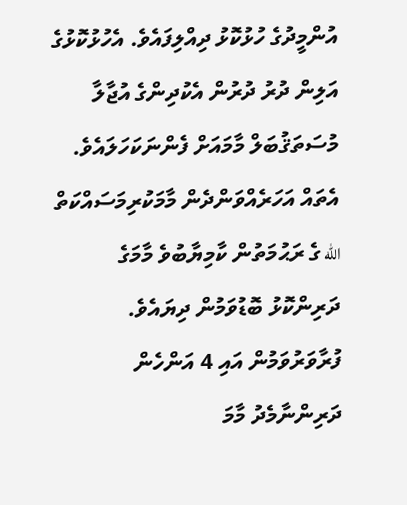އުންމީދުގެ ހުޅުކޮޅު ދިއްލިފައެވެ. އެހުޅުކޮޅުގެ އަލިން ދުރު ދުރުން އެކުދިންގެ އުޖާލާ މުސަތަޤުބަލް މާމައަށް ފެންނަކަހަލައެވެ.
އެތައް އަހަރެއްވަންދެން މާމަކުރިމަސައްކަތް الله ގެ ރަޙުމަތުން ކާމިޔާބުވެ މާމަގެ ދަރިންކޮޅު ބޮޑުވަމުން ދިޔައެވެ. ފުރާވަރުވަމުން އައި 4 އަންހެން ދަރިންނާމެދު މާމަ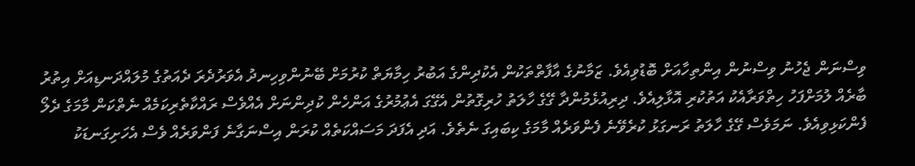ވިސްނަން ޖެހުނު ވިސްނުން އިންތިހާއަށް ބޮޑުވިއެވެ. ޒަމާނުގެ އާފާތްތަކުން އެކުދިންގެ އަބުރު ހިމާޔަތް ކުރުމަށް ބޭނުންވިހިނދު އެވަރުދެރަ ދެއަތުގެ މުލައްދަނޑިއަށް އިތުރު ބާރެއް ލުމަށްފަހު ހިތްވަރާއެކު އަތުކުރި އޮޅާލިއެވެ. ދިރިއުޅެމުންދާ ގޭގެ ހާލަތު ހުރިގޮތުން އެގޭގަ އެޢުމުރުގެ އަންހެން ކުދިންނަށް އެއްވެސް ރައްކާތެރިކަމެއް ނެތްކަން މާމަގެ ދެލޯ ފެންކަޅިވިއެވެ. ނަމަވެސް ގޭގެ ހާލަތު ރަނގަޅު ކުރެވޭނެ ފެންވަރެއް މާމަގެ ކިބައިގަ ނެތެވެ. އަދި އެފަދަ މަސައްކަތެއް ކުރަން އިސްނަގާނެ ފަންވަރެއް ވެސް އެހަށިގަނޑަކު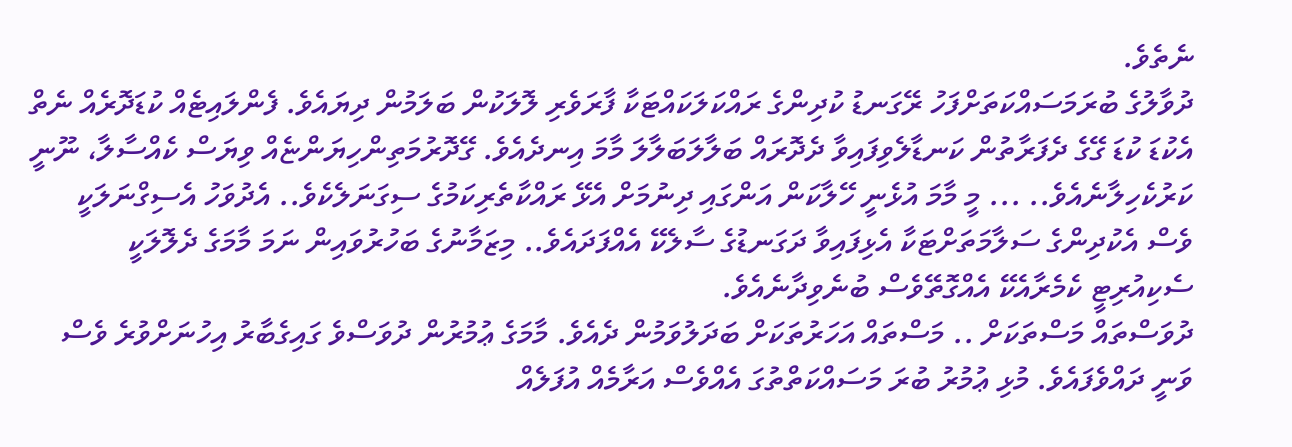ނެތެވެ.
ދުވާލުގެ ބުރަމަސައްކަތަށްފަހު ރޭގަނޑު ކުދިންގެ ރައްކަލަކައްޓަކާ ފާރަވެރި ލޮލަކުން ބަލަމުން ދިޔައެވެ. ފެންލައިޓެއް ކުޑަދޮރެއް ނެތް އެކުޑަ ކުޑަ ގޭގެ ދެފަރާތުން ކަނޑާލެވިފައިވާ ދެދޮރައް ބަލާލަބަލާލަ މާމަ އިނދެއެވެ. ގޭދޮރުމަތިންހިޔަންޏެއް ވިޔަސް ކެއްސާލާ، ނޫނީ ކަރުކެހިލާނެއެވެ.. ... މީ މާމަ އުޅެނީ ހޭލާކަން އަންގައި ދިނުމަށް އެޅޭ ރައްކާތެރިކަމުގެ ސިގަނަލެކެވެ.. އެދުވަހު އެސިގްނަލަކީ ވެސް އެކުދިންގެ ސަލާމަތަށްޓަކާ އެޅިފައިވާ ދަގަނޑުގެ ސާލެކޭ އެއްފަދައެވެ.. މިޒަމާނުގެ ބަހުރުވައިން ނަމަ މާމަގެ ދެލޮލަކީ ސެކިއުރިޓީ ކެމެރާއެކޭ އެއްގޮތޭވެސް ބުނެވިދާނެއެވެ.
ދުވަސްތައް މަސްތަކަށް .. މަސްތައް އަހަރުތަކަށް ބަދަލުވަމުން ދެއެވެ. މާމަގެ ޢުމުރުން ދުވަސްވެ ގައިގެބާރު އިހުނަށްވުރެ ވެސް ވަނީ ދައްވެފައެވެ. މުޅި ޢުމުރު ބުރަ މަސައްކަތްތުގަ އެއްވެސް އަރާމެއް އުފަލެއް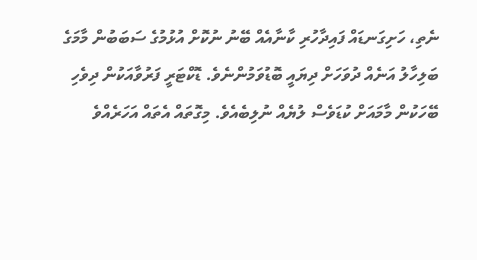ނެތި، ހަށިގަނޑައް ފައިދާހުރި ކާނާއެއް ބޭނު ނުކޮށް އުޅުމުގެ ސަބަބުން މާމަގެ ބަލިހާލު އަނެއް ދުވަހަށް ދިޔައީ ބޮޑުވަމުންނެވެ. ޑޮކްޓަރީ ފަރުވާއަކުން ދިވެހި ބޭހަކުން މާމައަށް ކުޑަވެސް ލުޔެއް ނުލިބެއެވެ. މިގޮތައް އެތައް އަހަރެއްވެ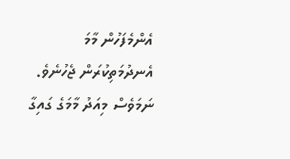އެންމެފަހުން މާމަ އެނދުމަތިކުރަން ޖެހުނެވެ. ނަމަވެސް މިއަދު މާމަގެ ގައިގާ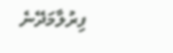ފިރުލާމަދޭނެ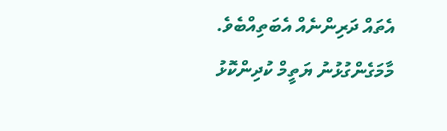އެތައް ދަރިންނެއް އެބަތިއްބެވެ. މާމަގެންގުޅުނު ޔަތީމް ކުދިންކޮޅު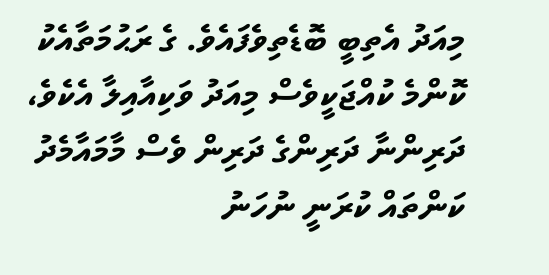މިއަދު އެތިބީ ބޮޑެތިވެފައެވެ. ގެ ރަޙުމަތާއެކު ކޮންމެ ކުއްޖަކީވެސް މިއަދު ވަކިއާއިލާ އެކެވެ، ދަރިންނާ ދަރިންގެ ދަރިން ވެސް މާމައާމެދު ކަންތައް ކުރަނީ ނުހަނު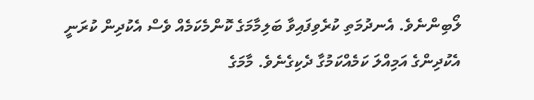ލޯބިންނެވެ. އެނދުމަތި ކުރެވިފައިވާ ބަލިމާމަގެ ކޮންމެކަމެއް ވެސް އެކުދިން ކުރަނީ އެކުދިންގެ އަމިއްލަ ކަމެއްކަމުގާ ދެކިގެނެވެ. މާމަގެ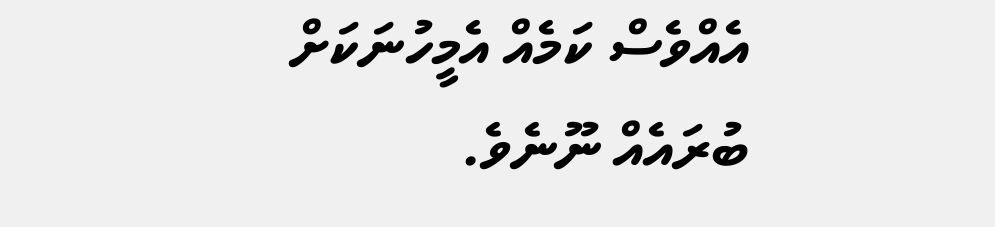އެއްވެސް ކަމެއް އެމީހުނަކަށް ބުރައެއް ނޫނެވެ.